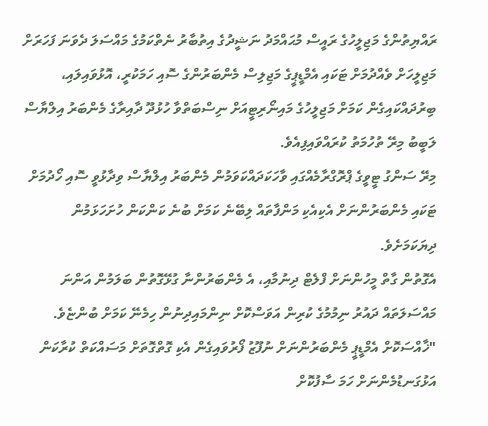ރައްޔިތުންގެ މަޖިލީހުގެ ރައީސް މުޙައްމަދު ނަޝީދުގެ އިތުބާރު ނެތްކަމުގެ މައްސަލަ ދެވަނަ ފަހަރަށް މަޖިލީހަށް ވެއްދުމަށް ޓަކައި އެމްޑީޕީގެ މަޖިލިސް މެންބަރުންގެ ސޮއި ހަމަކުރީ، އޮޅުވައިލައި، ބިރުދައްކައިގެން ކަމަށް މަޖިލީހުގެ މައިނޯރިޓީއަށް ނިސްބަތްވާ ހުޅުދޫ ދާއިރާގެ މެންބަރު އިލްޔާސް ލަބީބު މިރޭ ތުހުމަތު ކުރައްވައިފިއެވެ.
މިރޭ ސަންގު ޓީވީގެ ޕްރޮގްރާމެއްގައި ވާހަކަދައްކަވަމުން މެންބަރު އިލްޔާސް ވިދާޅުވީ ސޮއި ހޯދުމަށް ޓަކައި މެންބަރުންނަށް އެކިއެކި މަންފާތައް ލިބޭނެ ކަމަށް ބުނެ ކަންކަން ހުށަހަޅަމުން ދިޔަކަމަށެވެ.
އެގޮތުން ގާތް މީހުންނަށް ފްލެޓް ދިނުމާއި، އެ މެންބަރުންނާ ގުޅޭގޮތުން ބަލަމުން އަންނަ މައްސަލަތައް ދައުރު ނިމުމުގެ ކުރިން އަވަސްކޮށް ނިންމައިދިނުން ހިމެނޭ ކަމަށް ބުންޏެވެ.
"ޚާއްސަކޮށް އެމްޑީޕީ މެންބަރުންނަށް ނުފޫޒު ފޯރުވައިގެން އެކި ގޮތްގޮތަށް މަސައްކަތް ކުރާކަން އަޅުގަނޑުމެންނަށް ހަމަ ސާފުކޮށް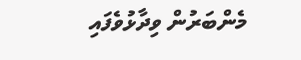މެންބަރުން ވިދާޅުވެފައި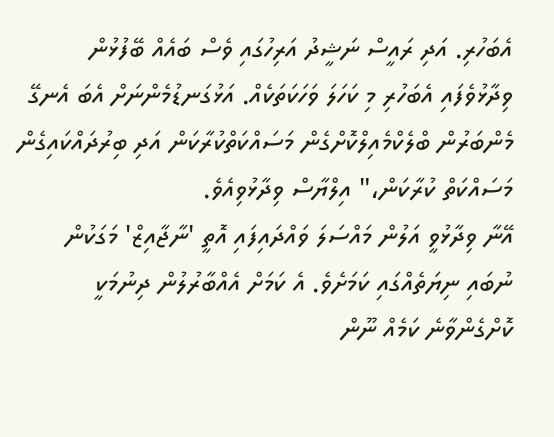އެބަހުރި. އަދި ރައީސް ނަޝީދު އަރިހުގައި ވެސް ބައެއް ބޭފުޅުން ވިދާޅުވެފައި އެބަހުރި މި ކަހަލަ ވަހަކަތަކެއް. އަޅުގަނޑުމެންނަށް އެބަ އެނގޭ މެންބަރުން ބްލެކްމެއިލްކޮށްގެން މަސައްކަތްކުރާކަން އަދި ބިރުދައްކައިގެން މަސައްކަތް ކުރާކަން،" އިލްޔާސް ވިދާޅުވިއެވެ.
އޭނާ ވިދާޅުވީ އަލުން މައްސަލަ ވައްދައިފައި އޮތީ 'ނާޖާއިޒް' މަގަކުން ނުބައި ނިޔަތެއްގައި ކަމަށެވެ. އެ ކަމަށް އެއްބާރުލުން ދިނުމަކީ ކޮށްގެންވާނެ ކަމެއް ނޫން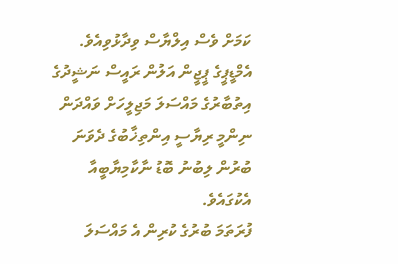ކަމަށް ވެސް އިލްޔާސް ވިދާޅުވިއެވެ.
އެމްޑީޕީގެ ޕީޖީން އަލުން ރައީސް ނަޝީދުގެ އިތުބާރުގެ މައްސަލަ މަޖިލީހަށް ވައްދަން ނިންމީ ރިޔާސީ އިންތިޚާބުގެ ދެވަނަ ބުރުން ލިބުނު ބޮޑު ނާކާމިޔާބީއާ އެކުގައެވެ.
ފުރަތަމަ ބުރުގެ ކުރިން އެ މައްސަލަ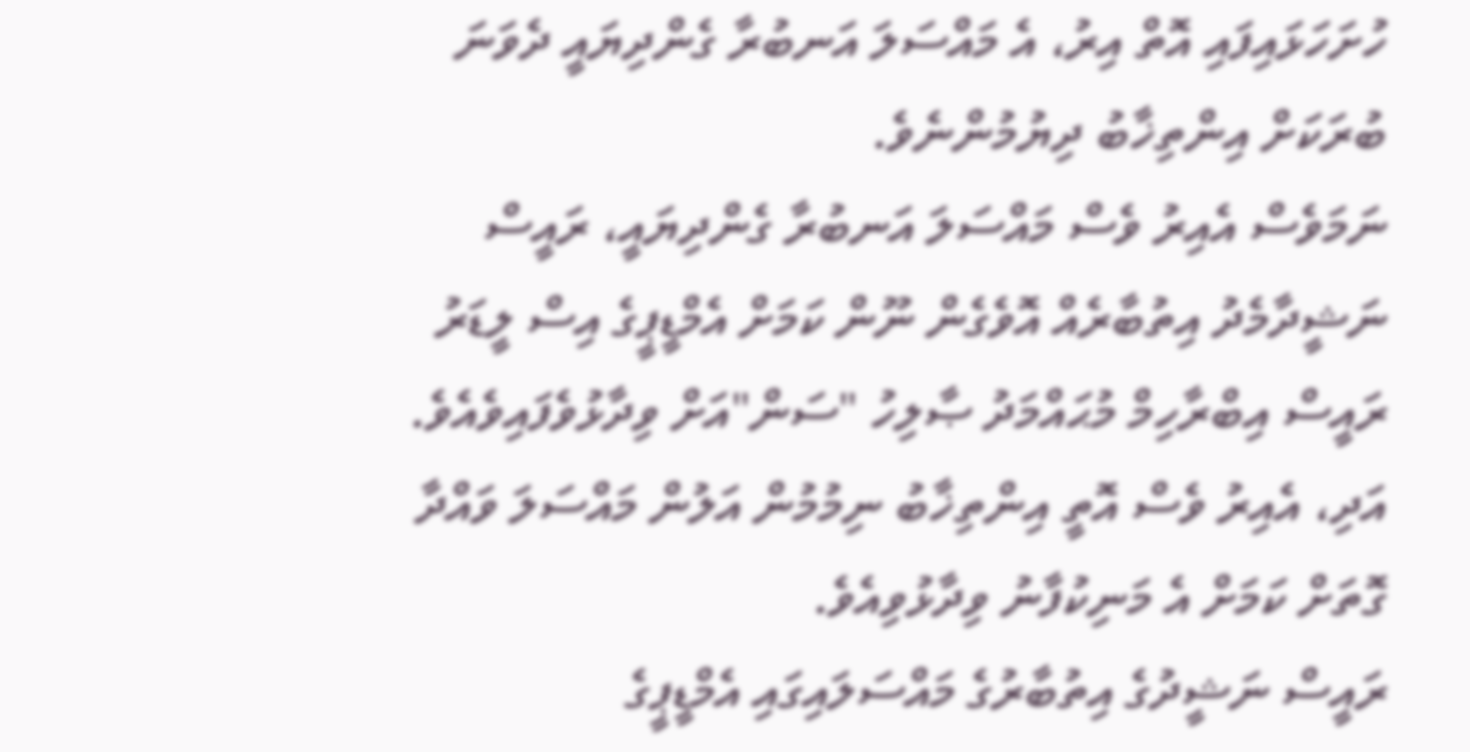ހުށަހަޅައިފައި އޮތް އިރު، އެ މައްސަލަ އަނބުރާ ގެންދިޔައީ ދެވަނަ ބުރަކަށް އިންތިޚާބު ދިޔުމުންނެވެ.
ނަމަވެސް އެއިރު ވެސް މައްސަލަ އަނބުރާ ގެންދިޔައީ، ރައީސް ނަޝީދާމެދު އިތުބާރެއް އޮވެގެން ނޫން ކަމަށް އެމްޑީޕީގެ އިސް ލީޑަރު ރައީސް އިބްރާހިމް މުޙައްމަދު ޞާލިހު "ސަން"އަށް ވިދާޅުވެފައިވެއެވެ. އަދި، އެއިރު ވެސް އޮތީ އިންތިޚާބު ނިމުމުން އަލުން މައްސަލަ ވައްދާ ގޮތަށް ކަމަށް އެ މަނިކުފާނު ވިދާޅުވިއެވެ.
ރައީސް ނަޝީދުގެ އިތުބާރުގެ މައްސަލައިގައި އެމްޑީޕީގެ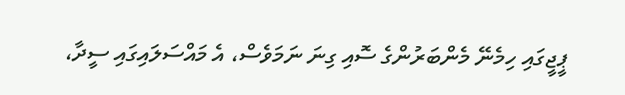ޕީޖީގައި ހިމެނޭ މެންބަރުންގެ ސޮއި ގިނަ ނަމަވެސް، އެ މައްސަލައިގައި ސީދާ،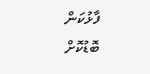ފާޅުކަން ބޮޑުކޮށް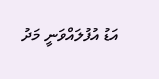އަޑު އުފުލައްވަނީ މަދު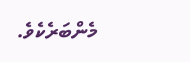މެންބަރެކެވެ.